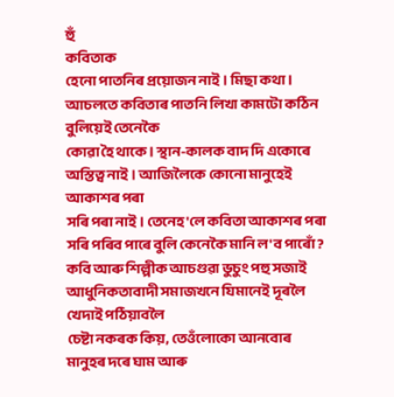হুঁ
কবিতাক
হেনো পাতনিৰ প্ৰয়োজন নাই। মিছা কথা। আচলতে কবিতাৰ পাতনি লিখা কামটো কঠিন বুলিয়েই তেনেকৈ
কোৱা হৈ থাকে। স্থান-কালক বাদ দি একোৰে অস্তিত্ব নাই। আজিলৈকে কোনো মানুহেই আকাশৰ পৰা
সৰি পৰা নাই। তেনেহ'লে কবিতা আকাশৰ পৰা সৰি পৰিব পাৰে বুলি কেনেকৈ মানি ল'ব পাৰোঁ?
কবি আৰু শিল্পীক আচগুৱা ভুচুং পহু সজাই আধুনিকতাবাদী সমাজখনে যিমানেই দূৰলৈ খেদাই পঠিয়াবলৈ
চেষ্টা নকৰক কিয়, তেওঁলোকো আনবোৰ মানুহৰ দৰে ঘাম আৰু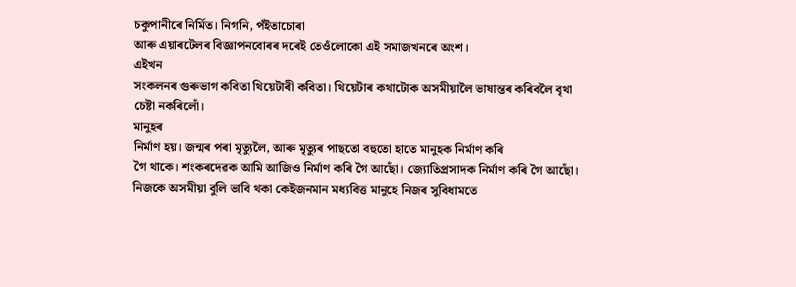চকুপানীৰে নিৰ্মিত। নিগনি, পঁইতাচোৰা
আৰু এয়াৰটেলৰ বিজ্ঞাপনবোৰৰ দৰেই তেওঁলোকো এই সমাজখনৰে অংশ।
এইখন
সংকলনৰ গুৰুভাগ কবিতা থিয়েটাৰী কবিতা। থিয়েটাৰ কথাটোক অসমীয়ালৈ ভাষান্তৰ কৰিবলৈ বৃথা
চেষ্টা নকৰিলোঁ।
মানুহৰ
নিৰ্মাণ হয়। জন্মৰ পৰা মৃত্যুলৈ, আৰু মৃত্যুৰ পাছতো বহুতো হাতে মানুহক নিৰ্মাণ কৰি
গৈ থাকে। শংকৰদেৱক আমি আজিও নিৰ্মাণ কৰি গৈ আছোঁ। জ্যোতিপ্ৰসাদক নিৰ্মাণ কৰি গৈ আছোঁ।
নিজকে অসমীয়া বুলি ভাবি থকা কেইজনমান মধ্যবিত্ত মানুহে নিজৰ সুবিধামতে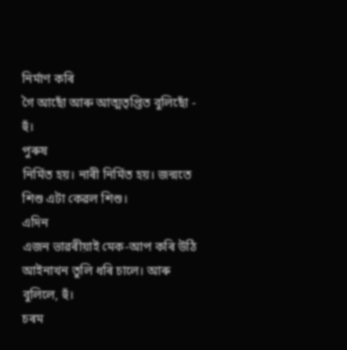নিৰ্মাণ কৰি
গৈ আছোঁ আৰু আত্মতৃপ্তিত বুলিছোঁ - হুঁ।
পুৰুষ
নিৰ্মিত হয়। নাৰী নিৰ্মিত হয়। জন্মতে শিশু এটা কেৱল শিশু।
এদিন
এজন ভাৱৰীয়াই মেক-আপ কৰি উঠি আইনাখন তুলি ধৰি চালে। আৰু বুলিলে, হুঁ।
চৰম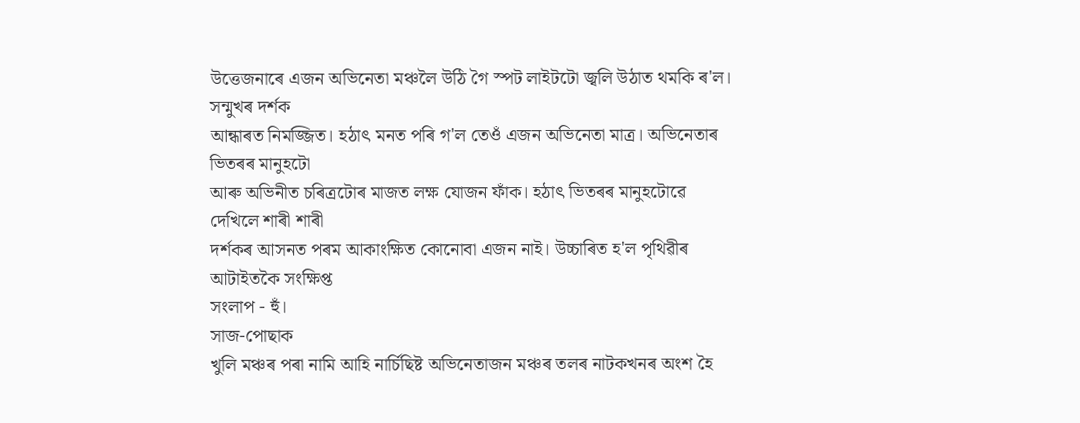উত্তেজনাৰে এজন অভিনেতা মঞ্চলৈ উঠি গৈ স্পট লাইটটো জ্বলি উঠাত থমকি ৰ'ল। সন্মুখৰ দৰ্শক
আন্ধাৰত নিমজ্জিত। হঠাৎ মনত পৰি গ'ল তেওঁ এজন অভিনেতা মাত্ৰ। অভিনেতাৰ ভিতৰৰ মানুহটো
আৰু অভিনীত চৰিত্ৰটোৰ মাজত লক্ষ যোজন ফাঁক। হঠাৎ ভিতৰৰ মানুহটোৱে দেখিলে শাৰী শাৰী
দৰ্শকৰ আসনত পৰম আকাংক্ষিত কোনোবা এজন নাই। উচ্চাৰিত হ'ল পৃথিৱীৰ আটাইতকৈ সংক্ষিপ্ত
সংলাপ - হুঁ।
সাজ-পোছাক
খুলি মঞ্চৰ পৰা নামি আহি নাৰ্চিছিষ্ট অভিনেতাজন মঞ্চৰ তলৰ নাটকখনৰ অংশ হৈ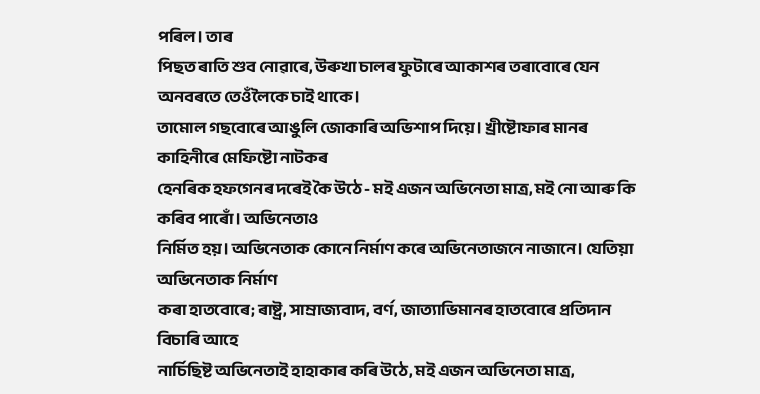পৰিল। তাৰ
পিছত ৰাতি শুব নোৱাৰে, উৰুখা চালৰ ফুটাৰে আকাশৰ তৰাবোৰে যেন অনবৰতে তেওঁলৈকে চাই থাকে।
তামোল গছবোৰে আঙুলি জোকাৰি অভিশাপ দিয়ে। খ্ৰীষ্টোফাৰ মানৰ কাহিনীৰে মেফিষ্টো নাটকৰ
হেনৰিক হফগেনৰ দৰেই কৈ উঠে - মই এজন অভিনেতা মাত্ৰ, মই নো আৰু কি কৰিব পাৰোঁ। অভিনেতাও
নিৰ্মিত হয়। অভিনেতাক কোনে নিৰ্মাণ কৰে অভিনেতাজনে নাজানে। যেতিয়া অভিনেতাক নিৰ্মাণ
কৰা হাতবোৰে; ৰাষ্ট্ৰ, সাম্ৰাজ্যবাদ, বৰ্ণ, জাত্যাভিমানৰ হাতবোৰে প্ৰতিদান বিচাৰি আহে
নাৰ্চিছিষ্ট অভিনেতাই হাহাকাৰ কৰি উঠে, মই এজন অভিনেতা মাত্ৰ,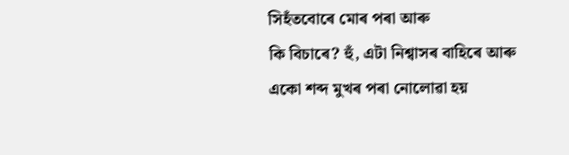সিহঁতবোৰে মোৰ পৰা আৰু
কি বিচাৰে? হুঁ, এটা নিশ্বাসৰ বাহিৰে আৰু একো শব্দ মুখৰ পৰা নোলোৱা হয়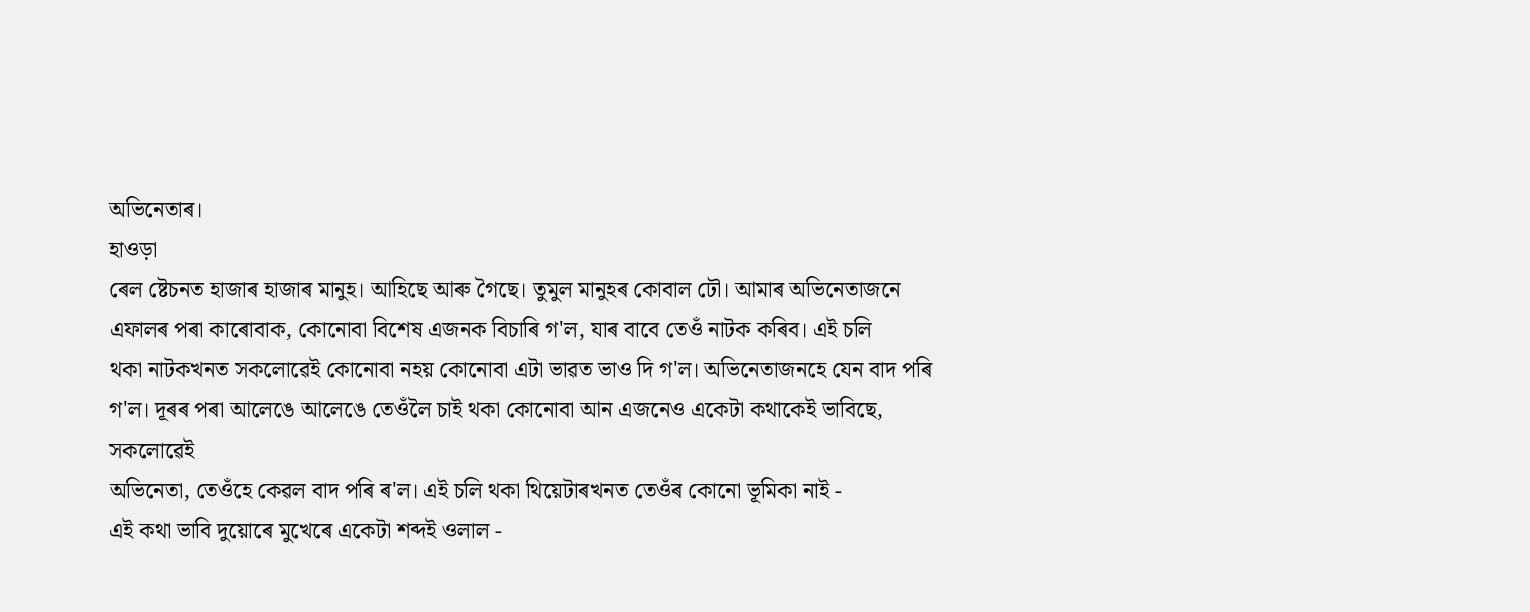অভিনেতাৰ।
হাওড়া
ৰেল ষ্টেচনত হাজাৰ হাজাৰ মানুহ। আহিছে আৰু গৈছে। তুমুল মানুহৰ কোবাল ঢৌ। আমাৰ অভিনেতাজনে
এফালৰ পৰা কাৰোবাক, কোনোবা বিশেষ এজনক বিচাৰি গ'ল, যাৰ বাবে তেওঁ নাটক কৰিব। এই চলি
থকা নাটকখনত সকলোৱেই কোনোবা নহয় কোনোবা এটা ভাৱত ভাও দি গ'ল। অভিনেতাজনহে যেন বাদ পৰি
গ'ল। দূৰৰ পৰা আলেঙে আলেঙে তেওঁলৈ চাই থকা কোনোবা আন এজনেও একেটা কথাকেই ভাবিছে, সকলোৱেই
অভিনেতা, তেওঁহে কেৱল বাদ পৰি ৰ'ল। এই চলি থকা থিয়েটাৰখনত তেওঁৰ কোনো ভূমিকা নাই -
এই কথা ভাবি দুয়োৰে মুখেৰে একেটা শব্দই ওলাল -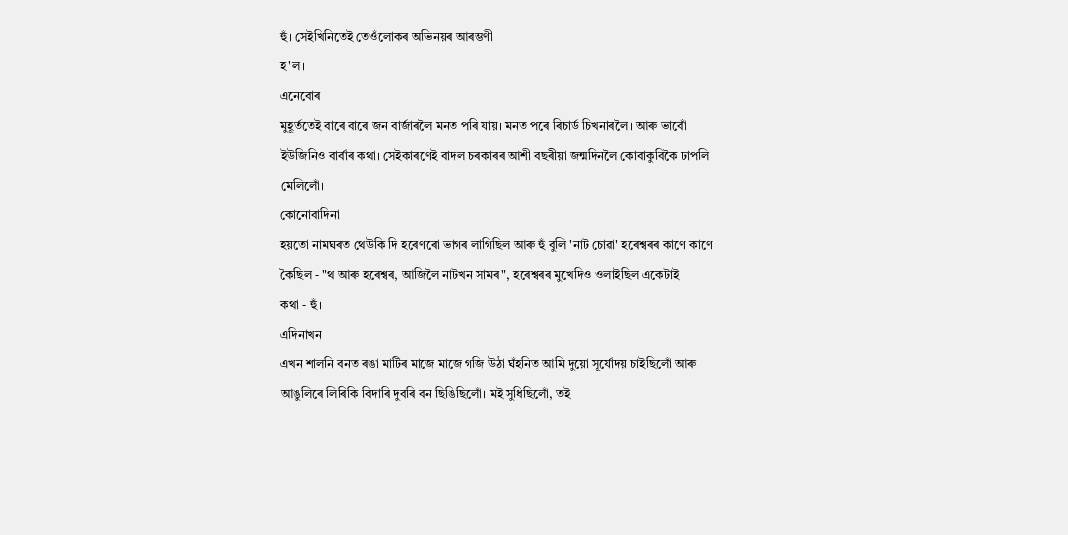হুঁ। সেইখিনিতেই তেওঁলোকৰ অভিনয়ৰ আৰম্ভণী
হ'ল।
এনেবোৰ
মুহূৰ্ততেই বাৰে বাৰে জন বাৰ্জাৰলৈ মনত পৰি যায়। মনত পৰে ৰিচাৰ্ড চিখনাৰলৈ। আৰু ভাবোঁ
ইউজিনিও বাৰ্বাৰ কথা। সেইকাৰণেই বাদল চৰকাৰৰ আশী বছৰীয়া জন্মদিনলৈ কোবাকুবিকৈ ঢাপলি
মেলিলোঁ।
কোনোবাদিনা
হয়তো নামঘৰত থেউকি দি হৰেণৰো ভাগৰ লাগিছিল আৰু হুঁ বুলি 'নাট চোৱা' হৰেশ্বৰৰ কাণে কাণে
কৈছিল - "থ আৰু হৰেশ্বৰ, আজিলৈ নাটখন সামৰ", হৰেশ্বৰৰ মুখেদিও ওলাইছিল একেটাই
কথা - হুঁ।
এদিনাখন
এখন শালনি বনত ৰঙা মাটিৰ মাজে মাজে গজি উঠা ঘঁহনিত আমি দুয়ো সূৰ্যোদয় চাইছিলোঁ আৰু
আঙুলিৰে লিৰিকি বিদাৰি দুবৰি বন ছিঙিছিলোঁ। মই সুধিছিলোঁ, তই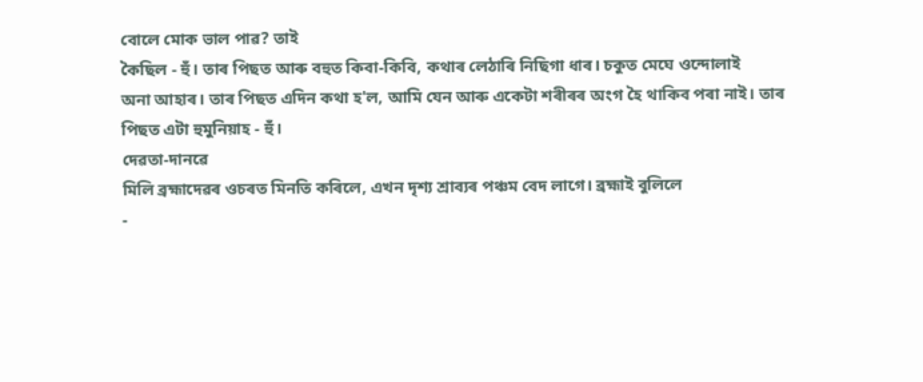বোলে মোক ভাল পাৱ? তাই
কৈছিল - হুঁ। তাৰ পিছত আৰু বহুত কিবা-কিবি, কথাৰ লেঠাৰি নিছিগা ধাৰ। চকুত মেঘে ওন্দোলাই
অনা আহাৰ। তাৰ পিছত এদিন কথা হ'ল, আমি যেন আৰু একেটা শৰীৰৰ অংগ হৈ থাকিব পৰা নাই। তাৰ
পিছত এটা হুমুনিয়াহ - হুঁ।
দেৱতা-দানৱে
মিলি ব্ৰহ্মাদেৱৰ ওচৰত মিনতি কৰিলে, এখন দৃশ্য শ্ৰাব্যৰ পঞ্চম বেদ লাগে। ব্ৰহ্মাই বুলিলে
-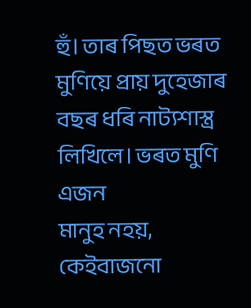হুঁ। তাৰ পিছত ভৰত মুণিয়ে প্ৰায় দুহেজাৰ বছৰ ধৰি নাট্যশাস্ত্ৰ লিখিলে। ভৰত মুণি এজন
মানুহ নহয়, কেইবাজনো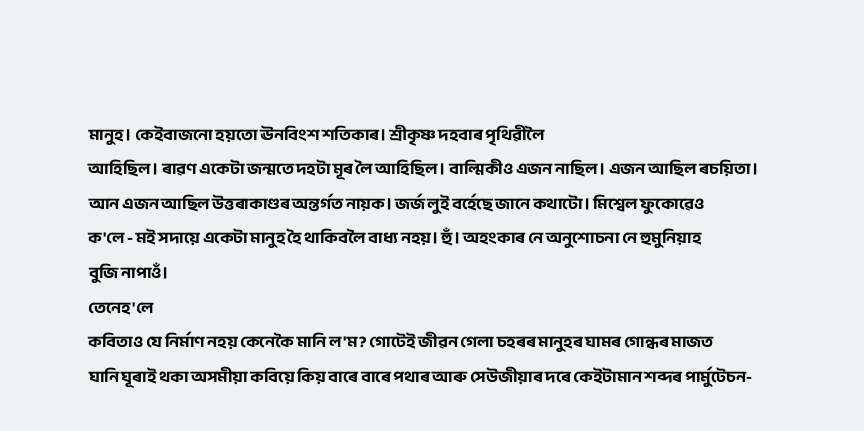মানুহ। কেইবাজনো হয়তো ঊনবিংশ শতিকাৰ। শ্ৰীকৃষ্ণ দহবাৰ পৃথিৱীলৈ
আহিছিল। ৰাৱণ একেটা জন্মতে দহটা মূৰ লৈ আহিছিল। বাল্মিকীও এজন নাছিল। এজন আছিল ৰচয়িতা।
আন এজন আছিল উত্তৰাকাণ্ডৰ অন্তৰ্গত নায়ক। জৰ্জ লুই বৰ্হেছে জানে কথাটো। মিশ্বেল ফুকোৱেও
ক'লে - মই সদায়ে একেটা মানুহ হৈ থাকিবলৈ বাধ্য নহয়। হুঁ। অহংকাৰ নে অনুশোচনা নে হুমুনিয়াহ
বুজি নাপাওঁ।
তেনেহ'লে
কবিতাও যে নিৰ্মাণ নহয় কেনেকৈ মানি ল'ম? গোটেই জীৱন গেলা চহৰৰ মানুহৰ ঘামৰ গোন্ধৰ মাজত
ঘানি ঘূৰাই থকা অসমীয়া কবিয়ে কিয় বাৰে বাৰে পথাৰ আৰু সেউজীয়াৰ দৰে কেইটামান শব্দৰ পাৰ্মুটেচন-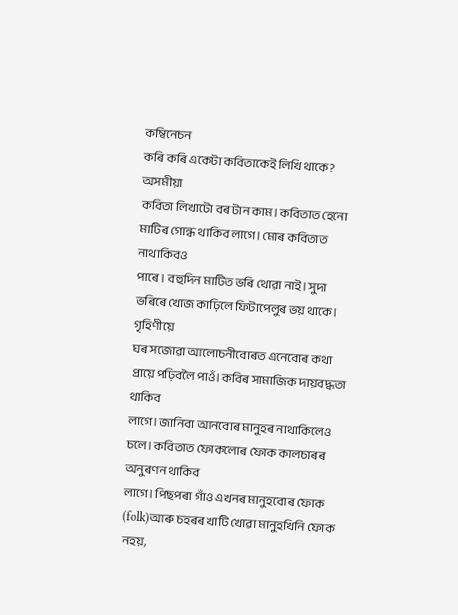কম্বিনেচন
কৰি কৰি একেটা কবিতাকেই লিখি থাকে?
অসমীয়া
কবিতা লিখাটো বৰ টান কাম। কবিতাত হেনো মাটিৰ গোন্ধ থাকিব লাগে। মোৰ কবিতাত নাথাকিবও
পাৰে। বহুদিন মাটিত ভৰি থোৱা নাই। সুদা ভৰিৰে খোজ কাঢ়িলে ফিটাপেলুৰ ভয় থাকে। গৃহিণীয়ে
ঘৰ সজোৱা আলোচনীবোৰত এনেবোৰ কথা প্ৰায়ে পঢ়িবলৈ পাওঁ। কবিৰ সামাজিক দায়বদ্ধতা থাকিব
লাগে। জানিবা আনবোৰ মানুহৰ নাথাকিলেও চলে। কবিতাত ফোকলোৰ ফোক কালচাৰৰ অনুৰণন থাকিব
লাগে। পিছপৰা গাঁও এখনৰ মানুহবোৰ ফোক (folk)আৰু চহৰৰ খাটি খোৱা মানুহখিনি ফোক নহয়,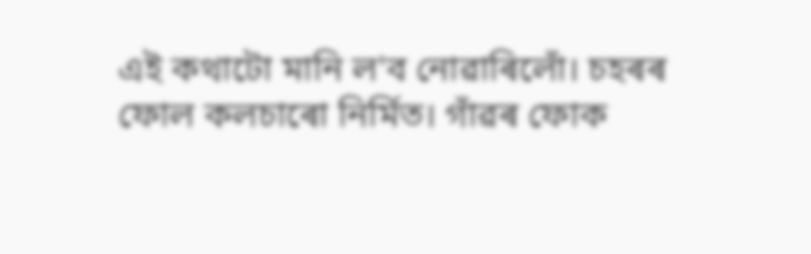এই কথাটো মানি ল'ব নোৱাৰিলোঁ। চহৰৰ ফোল কলচাৰো নিৰ্মিত। গাঁৱৰ ফোক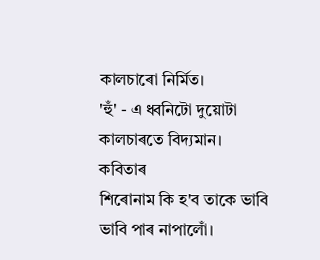কালচাৰো নিৰ্মিত।
'হুঁ' - এ ধ্বনিটো দুয়োটা কালচাৰতে বিদ্যমান।
কবিতাৰ
শিৰোনাম কি হ'ব তাকে ভাবি ভাবি পাৰ নাপালোঁ।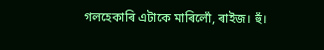গলহেকাৰি এটাকে মাৰিলোঁ, ৰাইজ। হুঁ।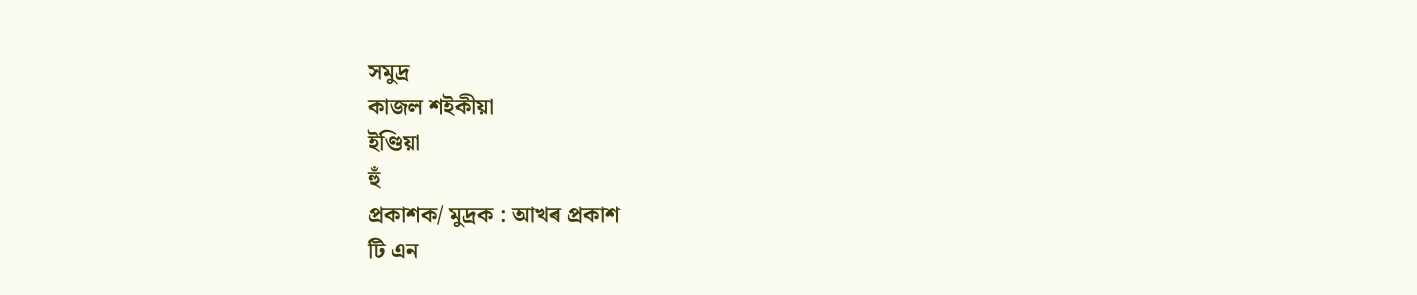সমুদ্ৰ
কাজল শইকীয়া
ইণ্ডিয়া
হুঁ
প্ৰকাশক/ মুদ্ৰক : আখৰ প্ৰকাশ
টি এন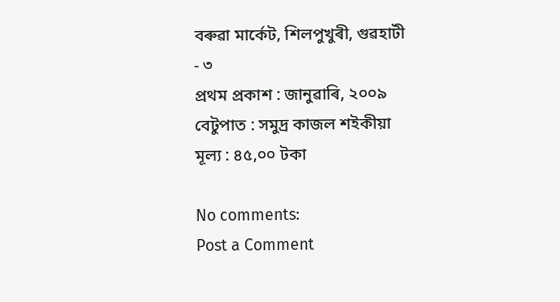বৰুৱা মাৰ্কেট, শিলপুখুৰী, গুৱহাটী
- ৩
প্ৰথম প্ৰকাশ : জানুৱাৰি, ২০০৯
বেটুপাত : সমুদ্ৰ কাজল শইকীয়া
মূল্য : ৪৫,০০ টকা

No comments:
Post a Comment